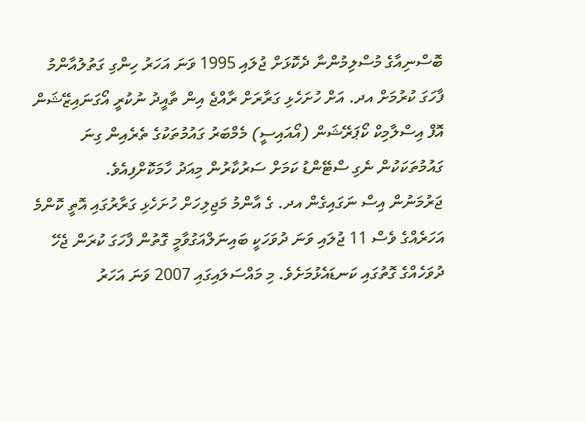ބޮސްނިއާގެ މުސްލިމުންނާ ދެކޮޅަށް ޖުލައި 1995 ވަނަ އަހަރު ހިންގި ގަތުލުއާންމު ފާހަގަ ކުރުމަށް އދ. އަށް ހުށަހެޅި ގަރާރަށް ރާއްޖެ އިން ތާއީދު ނުކުރީ އޯގަނައިޒޭޝަން އޮފް އިސްލާމިކް ކޯޕަރޭޝަން (އޯއައިސީ) މެމްބަރު ގައުމުތަކުގެ ތެރެއިން ގިނަ ގައުމުތަކަކުން ނެގި ސްޓޭންޑު ކަމަށް ސަރުކާރުން މިއަދު ހާމަކޮށްފިއެވެ.
ޖަރުމަނުން އިސް ނަގައިގެން އދ. ގެ އާންމު މަޖިލިހަށް ހުށަހެޅި ގަރާރުގައި އޮތީ ކޮންމެ އަހަރެއްގެ ވެސް 11 ޖުލައި ވަނަ ދުވަހަކީ ބައިނަލްއަގުވާމީ ގޮތުން ފާހަގަ ކުރަން ޖެހޭ ދުވަހެއްގެ ގޮތުގައި ކަނޑައެޅުމަށެވެ. މި މައްސަލައިގައި 2007 ވަނަ އަހަރު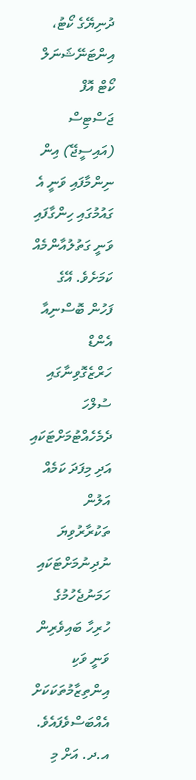ދުނިޔޭގެ ކޯޓު، އިންޓަނޭޝަނަލް ކޯޓް އޮފް ޖަސްޓިސް (އައިސީޖޭ) އިން ނިންމާފައި ވަނީ އެ ގައުމުގައި ހިންގާފައި ވަނީ ގަތުލުއާންމެއް ކަމަށެވެ. އޭގެ ފަހުން ބޮސްނިއާ އެންޑް ހަރްޒެގޮވިނާގައި ސުލްހަ ދެމެހެއްޓުމަށްޓަކައި އަދި މިފަދަ ކަމެއް އަލުން ތަކުރާރުވިޔަ ނުދިނުމަށްޓަކައި ހަމަނުޖެހުމުގެ ހުރިހާ ބައިވެރިން ވަނީ ވަކި އިންތިޒާމުތަކަކަށް އެއްބަސްވެފައެވެ.
އ.ދ. އަށް މި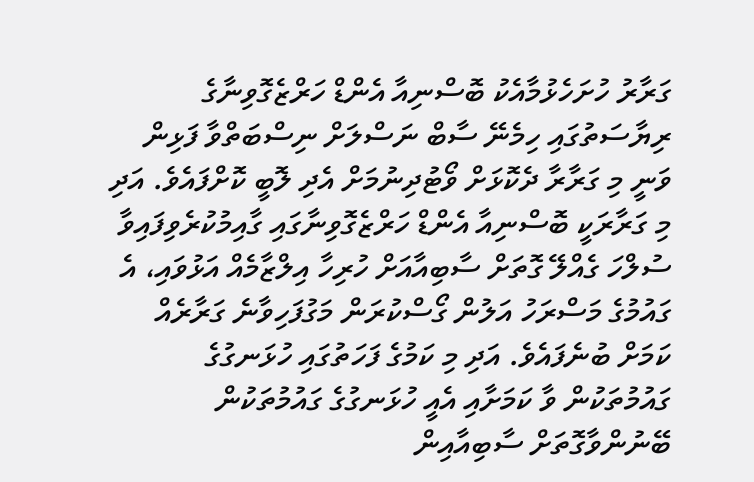ގަރާރު ހުށަހެޅުމާއެކު ބޮސްނިއާ އެންޑް ހަރްޒެގޮވިނާގެ ރިޔާސަތުގައި ހިމެނޭ ސާބް ނަސްލަށް ނިސްބަތްވާ ފަޅިން ވަނީ މި ގަރާރާ ދެކޮޅަށް ވޯޓުދިނުމަށް އެދި ލޮބީ ކޮށްފައެވެ. އަދި މި ގަރާރަކީ ބޮސްނިއާ އެންޑް ހަރްޒެގޮވިނާގައި ގާއިމުކުރެވިފައިވާ ސުލްހަ ގެއްލޭ ގޮތަށް ސާބިއާއަށް ހުރިހާ އިލްޒާމެއް އަޅުވައި، އެ ގައުމުގެ މަސްރަހު އަލުން ގޯސްކުރަން މަގުފަހިވާނެ ގަރާރެއް ކަމަށް ބުނެފައެވެ. އަދި މި ކަމުގެ ފަހަތުގައި ހުޅަނގުގެ ގައުމުތަކުން ވާ ކަމަށާއި އެއީ ހުޅަނގުގެ ގައުމުތަކުން ބޭނުންވާގޮތަށް ސާބިއާއިން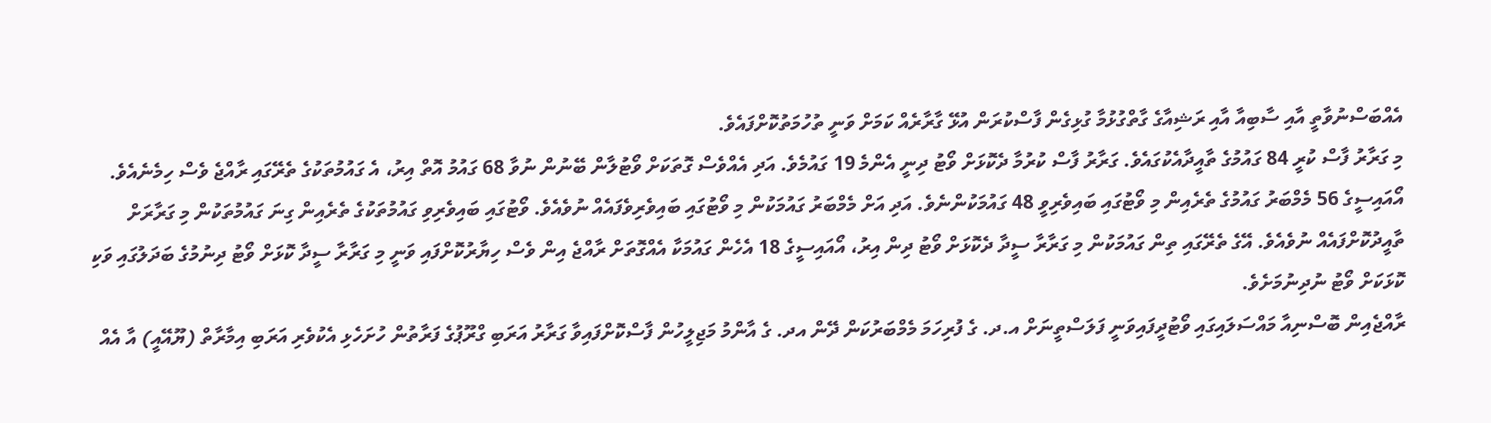އެއްބަސްނުވާތީ އާއި ސާބިއާ އާއި ރަޝިއާގެ ގާތްގުޅުމާ ގުޅިގެން ފާސްކުރަން އުޅޭ ގާރާރެއް ކަމަށް ވަނީ ތުހުމަތުކޮށްފައެވެ.
މި ގަރާރު ފާސް ކުރީ 84 ގައުމުގެ ތާއީދާއެކުގައެވެ. ގަރާރު ފާސް ކުރުމާ ދެކޮޅަށް ވޯޓު ދިނީ އެންމެ 19 ގައުމެވެ. އަދި އެއްވެސް ގޮތަކަށް ވޯޓުލާން ބޭނުން ނުވާ 68 ގައުމު އޮތް އިރު، އެ ގައުމުތަކުގެ ތެރޭގައި ރާއްޖެ ވެސް ހިމެނެއެވެ.
އޯއައިސީގެ 56 މެމްބަރު ގައުމުގެ ތެރެއިން މި ވޯޓުގައި ބައިވެރިވީ 48 ގައުމަކުންނެވެ. އަދި އަށް މެމްބަރު ގައުމަކުން މި ވޯޓުގައި ބައިވެރިވެފައެއް ނުވެއެވެ. ވޯޓުގައި ބައިވެރިވި ގައުމުތަކުގެ ތެރެއިން ގިނަ ގައުމުތަކުން މި ގަރާރަށް ތާއީދުކޮށްފައެއް ނުވެއެވެ. އޭގެ ތެރޭގައި ތިން ގައުމަކުން މި ގަރާރާ ސީދާ ދެކޮޅަށް ވޯޓު ދިން އިރު، އޯއައިސީގެ 18 އެހެން ގައުމަކާ އެއްގޮތަށް ރާއްޖެ އިން ވެސް ހިޔާރުކޮށްފައި ވަނީ މި ގަރާރާ ސީދާ ކޮޅަށް ވޯޓު ދިނުމުގެ ބަދަލުގައި ވަކި ކޮޅަކަށް ވޯޓު ނުދިނުމަށެވެ.
ރާއްޖެއިން ބޮސްނިއާ މައްސަލައިގައި ވޯޓުދީފައިވަނީ ފަލަސްތީނަށް އ.ދ. ގެ ފުރިހަމަ މެމްބަރުކަން ދޭން އދ. ގެ އާންމު މަޖިލީހުން ފާސްކޮށްފައިވާ ގަރާރު އަރަބި ގްރޫޕުގެ ފަރާތުން ހުށަހެޅި އެކުވެރި އަރަބި އިމާރާތް (ޔޫއޭއީ) އާ އެއް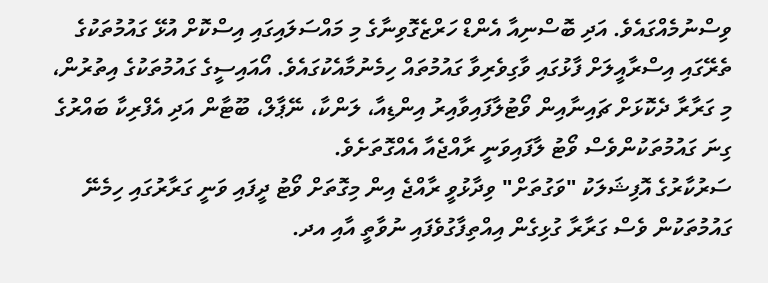ވިސްނުމެއްގައެވެ. އަދި ބޮސްނިއާ އެންޑް ހަރްޒެގޮވިނާގެ މި މައްސަލައިގައި އިސްކޮށް އުޅޭ ގައުމުތަކުގެ ތެރޭގައި އިސްރާއީލަށް ފާޅުގައި ވާގިވެރިވާ ގައުމުތައް ހިމެނުމާއެކުގައެވެ. އޯއައިސީގެ ގައުމުތަކުގެ އިތުރުން، މި ގަރާރާ ދެކޮޅަށް ޗައިނާއިން ވޯޓުލާފައިވާއިރު އިންޑިއާ، ލަންކާ، ނޭޕާލް، ބޫޓާން އަދި އެފްރިކާ ބައްރުގެ ގިނަ ގައުމުތަކުންވެސް ވޯޓު ލާފައިވަނީ ރާއްޖެއާ އެއްގޮތަށެވެ.
ސަރުކާރުގެ އޮފިޝަލަކު "ވަގުތަށް" ވިދާޅުވީ ރާއްޖެ އިން މިގޮތަށް ވޯޓު ދީފައި ވަނީ ގަރާރުގައި ހިމެނޭ ގައުމުތަކުން ވެސް ގަރާރާ ގުޅިގެން އިއްތިފާގުވެފައި ނުވާތީ އާއި އދ.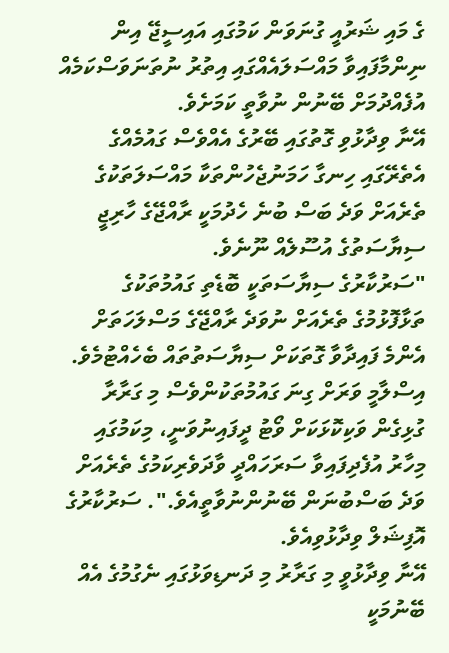ގެ މައި ޝަރުއީ ގުނަވަން ކަމުގައި އައިސީޖޭ އިން ނިންމާފައިވާ މައްސަލައެއްގައި އިތުރު ނުތަނަވަސްކަމެއް އުފެއްދުމަށް ބޭނުން ނުވާތީ ކަމަށެވެ.
އޭނާ ވިދާޅުވި ގޮތުގައި ބޭރުގެ އެއްވެސް ގައުމެއްގެ އެތެރޭގައި ހިނގާ ހަމަނުޖެހުންތަކާ މައްސަލަތަކުގެ ތެރެއަށް ވަދެ ބަސް ބުނެ ހެދުމަކީ ރާއްޖޭގެ ހާރިޖީ ސިޔާސަތުގެ އުސޫލެއް ނޫނެވެ.
"ސަރުކާރުގެ ސިޔާސަތަކީ ބޮޑެތި ގައުމުތަކުގެ ތަޅާފޮޅުމުގެ ތެރެއަށް ނުވަދެ ރާއްޖޭގެ މަސްލަހަތަށް އެންމެ ފައިދާވާ ގޮތަކަށް ސިޔާސަތުތައް ބެހެއްޓުމެވެ. އިސްލާމީ ވަރަށް ގިނަ ގައުމުތަކުންވެސް މި ގަރާރާ ގުޅިގެން ވަކިކޮޅަކަށް ވޯޓު ދީފައިނުވަނީ، މިކަމުގައި މިހާރު އުފެދިފައިވާ ސަރަހައްދީ ވާދަވެރިކަމުގެ ތެރެއަށް ވަދެ ބަސްބުނަން ބޭނުންނުވާތީއެވެ.". ސަރުކާރުގެ އޮފިޝަލް ވިދާޅުވިއެވެ.
އޭނާ ވިދާޅުވީ މި ގަރާރު މި ދަނޑިވަޅުގައި ނެގުމުގެ އެއް ބޭނުމަކީ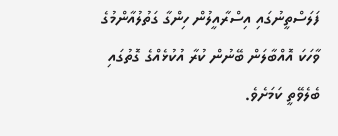ފަލަސްތީނުގައި އިސްރާއީލުން ހިންގާ ގަތުލުއާންމުގެ ވާހަކަ އޮއްބާލަން ބޭނުން ކުރާ އުކުޅެއްގެ ގޮތުގައި ބެލެވޭތީ ކަމަށެވެ.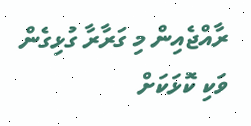ރާއްޖެއިން މި ގަރާރާ ގުޅިގެން ވަކި ކޮޅަކަށް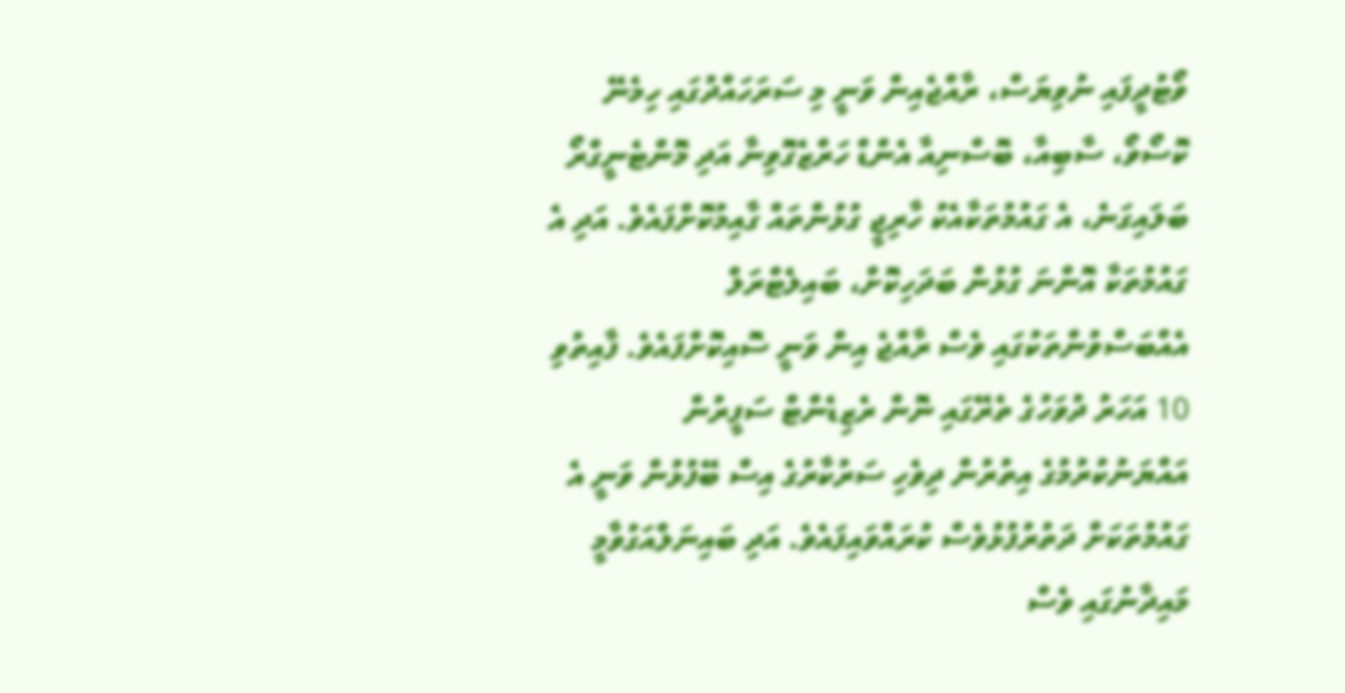ވޯޓުދީފައި ނުވިޔަސް، ރާއްޖެއިން ވަނީ މި ސަރަހައްދުގައި ހިމެނޭ ކޮސޯވޯ، ސާބިއާ، ބޮސްނިއާ އެންޑް ހަރްޒެގޮވިނާ އަދި މޮންޓެނީގްރޯ ބަލައިގަނެ، އެ ގައުމުތަކާއެކު ހާރިޖީ ގުޅުންތައް ގާއިމުކޮށްފައެވެ. އަދި އެ ގައުމުތަކާ އޮންނަ ގުޅުން ބަދަހިކޮށް، ބައިލެޓްރަލް އެއްބަސްވުންތަކުގައި ވެސް ރާއްޖެ އިން ވަނީ ސޮއިކޮށްފައެވެ. ފާއިތުވި 10 އަހަރު ދުވަހުގެ ތެރޭގައި ނޮން ރެޒިޑެންޓް ސަފީރުން އައްޔަނުކުރުމުގެ އިތުރުން ދިވެހި ސަރުކާރުގެ އިސް ބޭފުޅުން ވަނީ އެ ގައުމުތަކަށް ދަތުރުފުޅުވެސް ކުރައްވައިފައެވެ. އަދި ބައިނަލްއަގުވާމީ މައިދާނުގައި ވެސް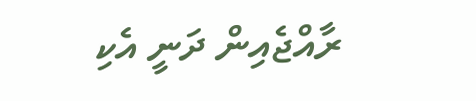ރާއްޖެއިން ދަނީ އެކި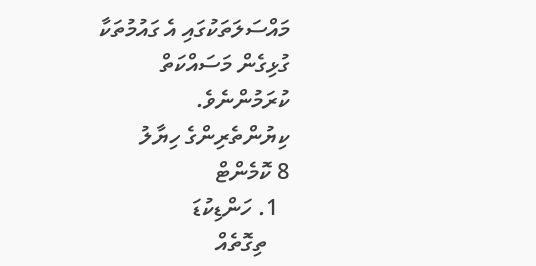މައްސަލަތަކުގައި އެ ގައުމުތަކާ ގުޅިގެން މަސައްކަތް ކުރަމުންނެވެ.
ކިޔުންތެރިންގެ ހިޔާލު
8 ކޮމެންޓް
  1. ހަންޑިކުޑަ
    ތިގޮތެއް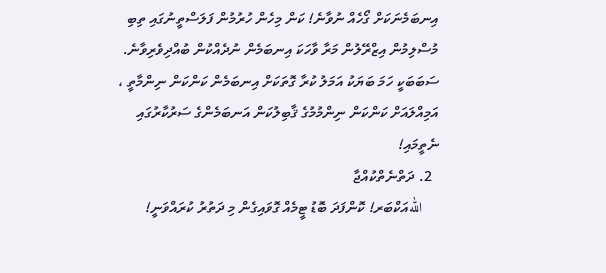އިނބަމެނަކަށް ގޯހެއް ނުވާނެ! ކަން މިހެން ހުރުމުން ފަލަސްތީނުގައި ތިބި މުސްލިމުން އިޒްރޭލުން މަރާ ވާހަކަ އިނބަމެން ނުދެއްކުން ބުއްދިވެރިވާނެ. ސަބަބަކީ ހަމަ ބަޔަކު އަމަލު ކުރާ ގޮތަކަށް އިނބަމެން ކަންކަން ނިންމާތީ ، އަމިއްލައަށް ކަންކަން ނިންމުމުގެ ޤާބިލުކަން އަނބަމެންގެ ސަރުކާރުގައި ނެތީމައި!
  2. ދަތްނެތްކުއްޖާ
    اللهއަކްބަރ! ކޮންފަދަ ބޮޑު ޓީމެއް ގޮވައިގެން މި ދަތުރު ކުރައްވަނީ!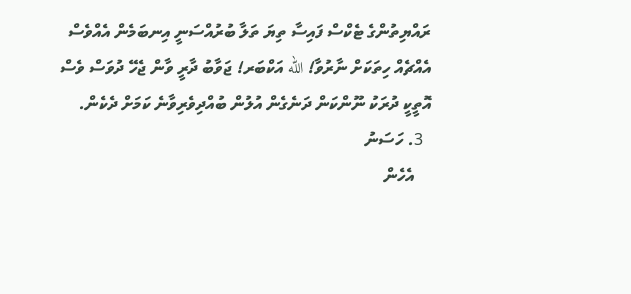ރައްޔިތުންގެ ޓެކްސް ފައިސާ ތިޔަ ތަލާ ބުރުއްސަނީ އިނބަމެން އެއްވެސް އެއްޗެއް ހިތަކަށް ނާރުވާ! الله އަކްބަރ! ޖަވާބު ދާރީ ވާން ޖެހޭ ދުވަސް ވެސް އޮތީކީ ދުރަކު ނޫންކަން ދަނެގެން އުލުން ބުއްދިވެރިވާނެ ކަމަށް ދެކެން.
  3. ހަސަނު
    އެހެން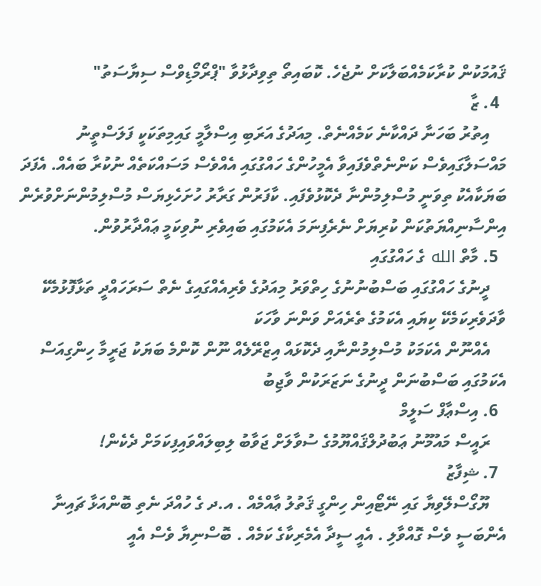ޤައުމަކުން ކުރާކަމެއްބަލާކަށް ނުޖެހެ. ކޮބައިތޯ ތިވިދާޅުވާ "ޕްރޯމޯޑިވްސް ސިޔާސަތު"
  4. ޒާ
    އިތުރު ބަހަނާ ދައްކާނެ ކަމެއްނެތް. މިއަދުގެ އަރަބި އިސްލާމީ ގައިމިތަކަކީ ފަލަސްތީނު މައްސަލާގައިވެސް ކަންނެތްވެފައިވާ އެމީހުންގެ ހައްގުގައި އެއްވެސް މަސައްކަތެއް ނުކުރާ ބައެއް. އެފަދަ ބަޔަކާއެކު ތިވަނީ މުސްލިމުންނާ ދެކޮޅުވެފައި. ކާފަރުން ގަރާރު ހުށަހެޅިޔަސް މުސްލިމުންނަށްވުރެން އިންސާނިއްޔަތުކަން ކުރިޔަށް ނެރެފިނަމަ އެކަމުގައި ބައިވެރި ނުވިކަމީ ޢައްދާރުވުން.
  5. މާތް الله ގެ ހައްގުގައި
    ދީނުގެ ހައްގުގައި ބަސްބުނުނުގެ ހިތްވަރު މިއަދުގެ ވެރިއެއްގައިގެ ނެތް ސަރަހައްދީ ތަޅާފޮޅުމެކޭ ވާދަވެރިކަމެކޭ ކިޔައި އެކަމުގެ ތެރެއަށް ވަންނަ ވާހަކަ
    އެއްނޫން އެކަމަކު މުސްލިމުންނާއި ދެކޮޅައް އިޒްރޭލެއް ނޫން ކޮންމެ ބަޔަކު ޖަރީމާ ހިންގިއަސް އެކަމުގައި ބަސްބުނަން ދީނުގެ ނަޒަރަކުން ވާޖިބު
  6. އިސްޢާފް ސަލީމް
    ރައީސް މައުމޫނު ޢަބުދުލްޤައްޔޫމުގެ ސުވާލަށް ޖަވާބު ލިބިލައްވައިފިކަމަށް ދެކެން!
  7. ޝިފާޒު
    ޔޫގޯސްލޭވިޔާ ގައި ނޭޓޯއިން ހިންގީ ޤަތުލު ޢާއްމެއް . އ.ދ ގެ ހުއްދަ ނެތި ބޮންއަޅާ ޗައިނާ އެންބަސީ ވެސް ގޮއްވާލި . އެއީ ސީދާ އެމެރިކާގެ ކަމެއް . ބޮސްނިޔާ ވެސް އެއީ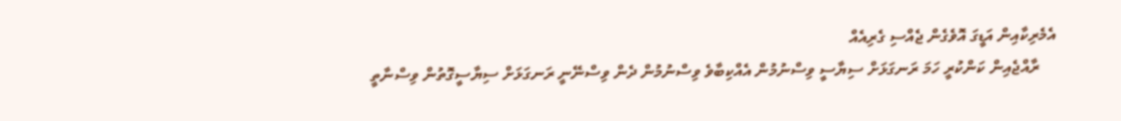އެމެރިކާއިން އަޑީގަ އޮވެގެން ޖެއްސި ގެރިއެއް
    ރާއްޖެއިން ކަންކުރީ ހަމަ ރަނގަޅަށް ސިޔާސީ ވިސްނުމުން އެއްކިބާވެ ވިސްނުމުން ދެން ވިސްނޭނީ ރަނގަޅަށް ސިޔާސީގޮތުން ވިސްނާތީ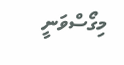މިގޯސްވަނީ